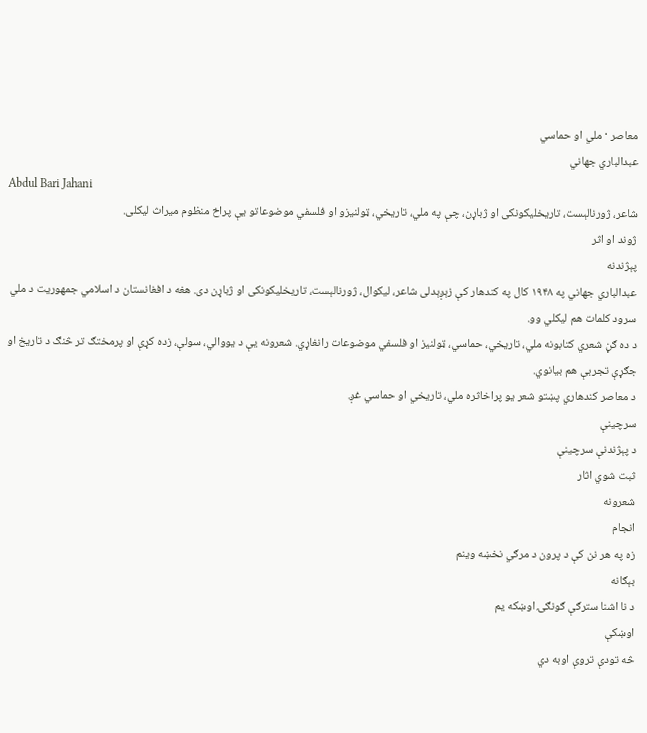معاصر · ملي او حماسي
عبدالباري جهاني
Abdul Bari Jahani
شاعر، ژورنالېست، تاریخلیکونکی او ژباړن، چې په ملي، تاریخي، ټولنیزو او فلسفي موضوعاتو یې پراخ منظوم میراث لیکلی.
ژوند او اثر
پېژندنه
عبدالباري جهاني په ۱۹۴۸ کال په کندهار کې زېږېدلی شاعر، لیکوال، ژورنالېست، تاریخلیکونکی او ژباړن دی. هغه د افغانستان د اسلامي جمهوریت د ملي سرود کلمات هم لیکلي وو.
د ده ګڼ شعري کتابونه ملي، تاریخي، حماسي، ټولنیز او فلسفي موضوعات رانغاړي. شعرونه یې د یووالي، سولې، زده کړې او پرمختګ تر څنګ د تاریخ او جګړې تجربې هم بیانوي.
د معاصر کندهاري پښتو شعر یو پراخاثره ملي، تاریخي او حماسي غږ.
سرچینې
د پېژندنې سرچینې
ثبت شوي اثار
شعرونه
انجام
زه په هر نن کې د پرون د مرګي نخښه وینم
بېګانه
د نا اشنا سترګې ګونګۍ اوښکه یم
اوښکې
څه تودې تروې اوبه دي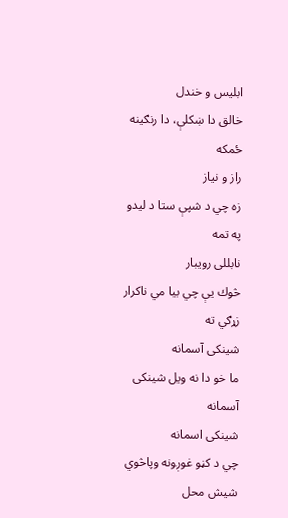ابلیس و خندل
خالق دا ښکلې، دا رنګینه ځمکه
راز و نياز
زه چي د شپې ستا د ليدو په تمه
نابللی رويبار
څوك يې چي بيا مي ناكرار زړګي ته
شينکی آسمانه
ما خو دا نه ويل شينكى آسمانه
شينکی اسمانه
چي د كڼو غوږونه وپاڅوي
شيش محل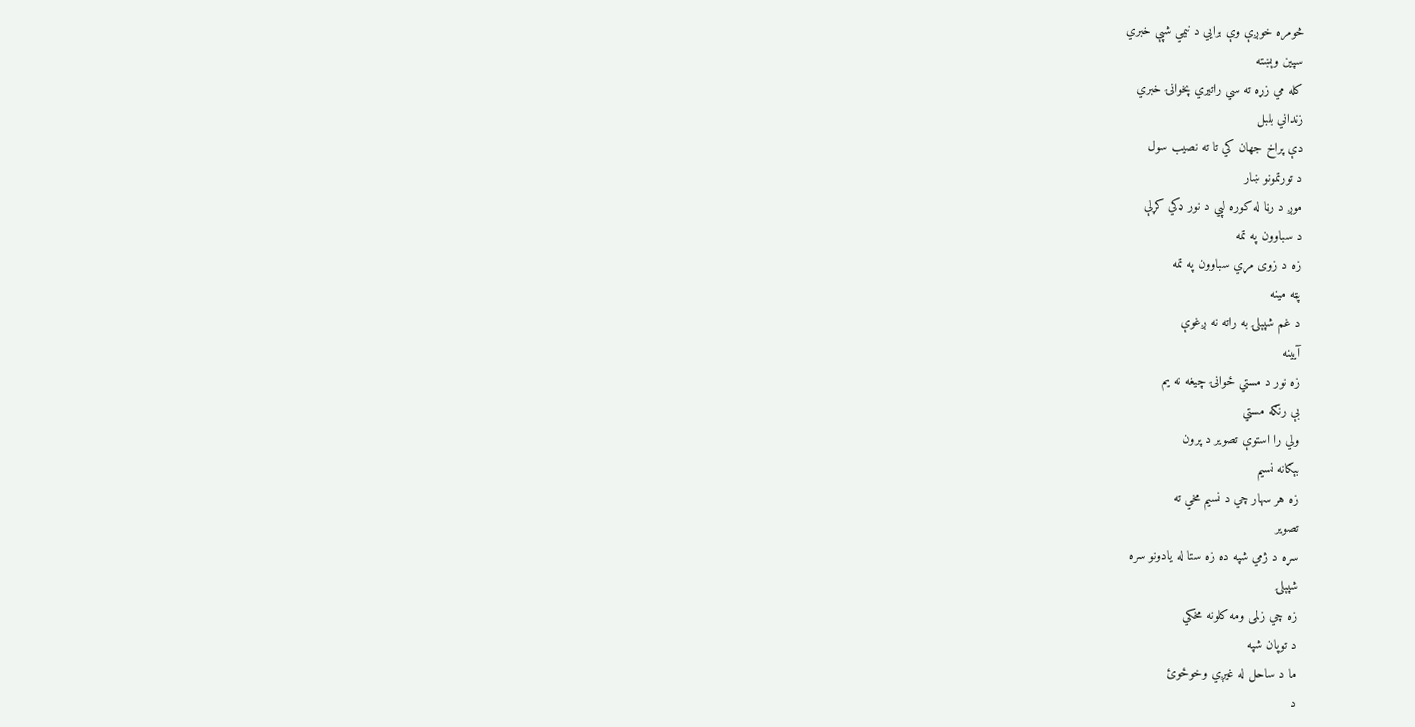څومره خوږې وې برايي د نيمي شپې خبري
سپين وېښته
كله مي زړه ته سي راتيري پخوانۍ خبري
زنداني بلبل
دې پراخ جهان كي تا ته نصيب سول
د تورتمونو ښار
موږ د رڼا له كوره لپي د نور ډكي كړلې
د سباوون په تمه
زه د زوى مړي سباوون په تمه
پټه مينه
د غم شپېلۍ به راته نه ږغوې
آيينه
زه نور د مستي ځوانۍ چيغه نه يم
بې رنګه مستي
ولي را استوې تصوير د پرون
بېګانه نسيم
زه هر سهار چي د نسيم مخي ته
تصوير
سړه د ژمي شپه ده زه ستا له يادونو سره
شپېلۍ
زه چي زلمى ومه كلونه مخكي
د توپان شپه
ما د ساحل له غيږي وخوځوئ
د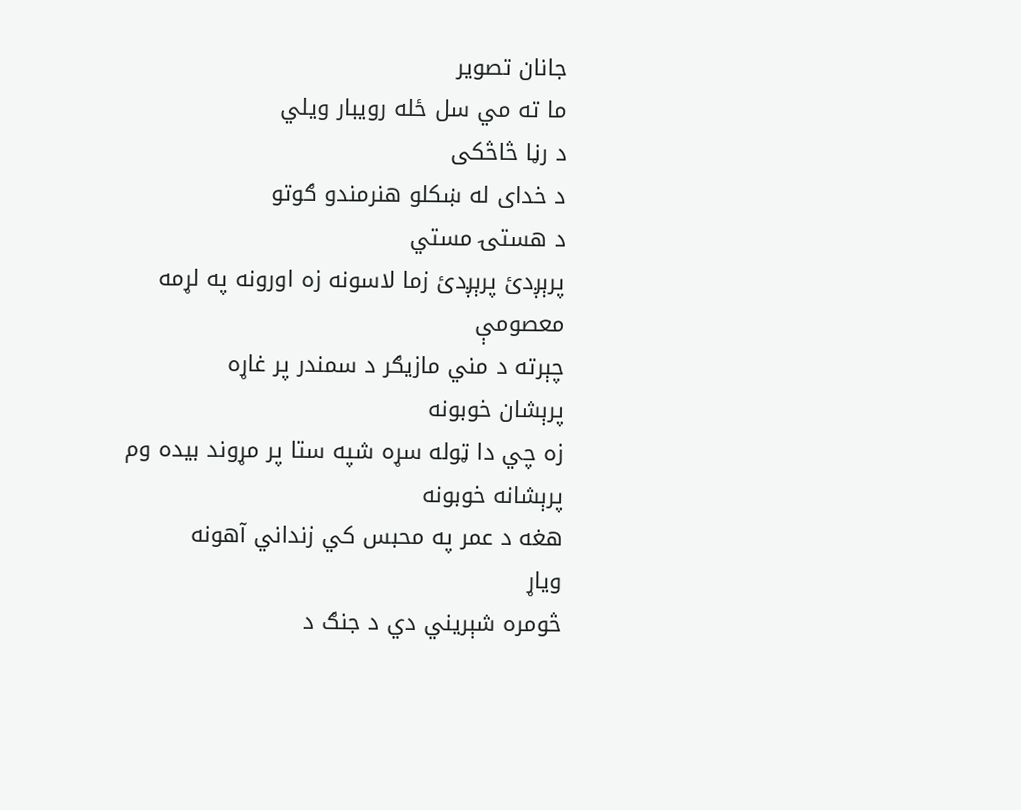جانان تصوير
ما ته مي سل ځله رويبار ويلي
د رڼا څاڅکی
د خداى له ښكلو هنرمندو ګوتو
د هستۍ مستي
پرېږدئ پرېږدئ زما لاسونه زه اورونه په لړمه
معصومې
چېرته د مني مازيګر د سمندر پر غاړه
پرېشان خوبونه
زه چي دا ټوله سړه شپه ستا پر مړوند بيده وم
پرېشانه خوبونه
هغه د عمر په محبس كي زنداني آهونه
وياړ
څومره شېريني دي د جنګ د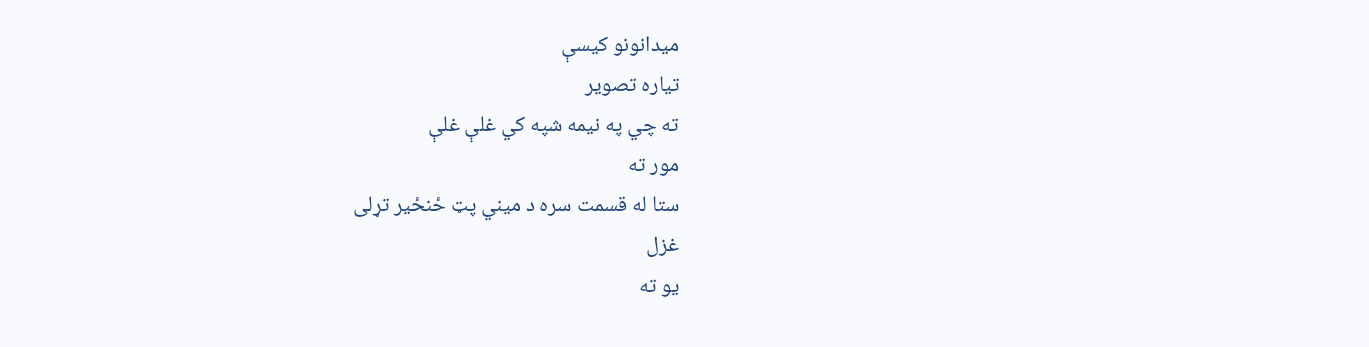ميدانونو كيسې
تياره تصوير
ته چي په نيمه شپه كي غلې غلې
مور ته
ستا له قسمت سره د ميني پټ ځنځير تړلى
غزل
يو ته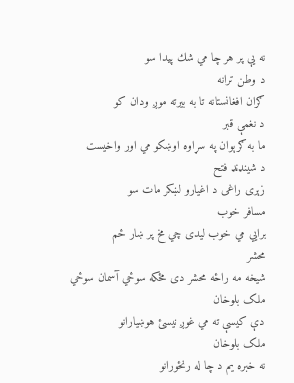نه يې پر هر چا مي شك پيدا سو
د وطن ترانه
ګران افغانستانه تا به بيرته موږ ودان كو
د نغمې قبر
ما به ګرېوان په سړاوه اوښكو مي اور واخيست
د شينډنډ فتح
زېرى راغى د اغيارو لښكر مات سو
مسافر خوب
برايي مي خوب ليدى چي مخ پر ښار ځم
محشر
شيخه مه راځه محشر دى مځكه سوځي آسمان سوځي
ملک بلوخان
دې كيسې ته مي غوږ نيسئ هوښيارانو
ملک بلوخان
نه خبره يم د چا له رنځورانو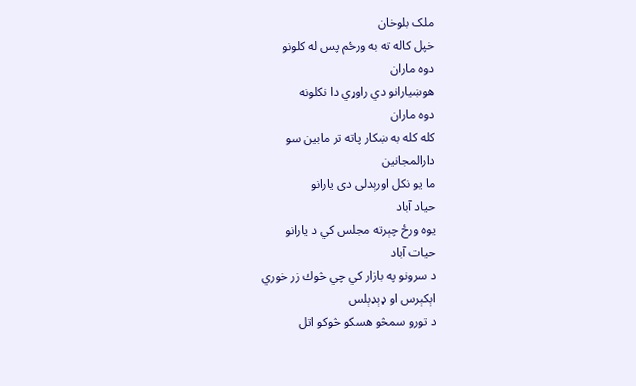ملک بلوخان
خپل كاله ته به ورځم پس له كلونو
دوه ماران
هوښيارانو دي راوړي دا نكلونه
دوه ماران
كله كله به ښكار پاته تر مابين سو
دارالمجانين
ما يو نكل اورېدلى دى يارانو
حياد آباد
يوه ورځ چېرته مجلس كي د يارانو
حيات آباد
د سرونو په بازار كي چي څوك زر خوري
اېکېرس او ډېډېلس
د تورو سمڅو هسكو څوكو اتل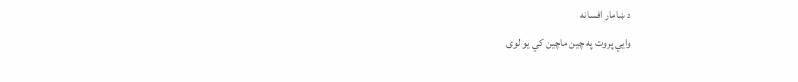د ښامار افسانه
وايي پروت په چين ماچين كي يو لوى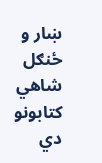ښار و
ځنګل شاهي
كتابونو دي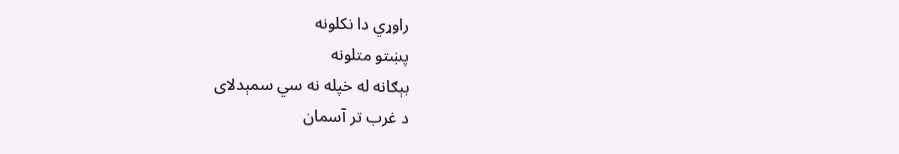راوړي دا نكلونه
پښتو متلونه
بېګانه له خپله نه سي سمېدلاى
د غرب تر آسمان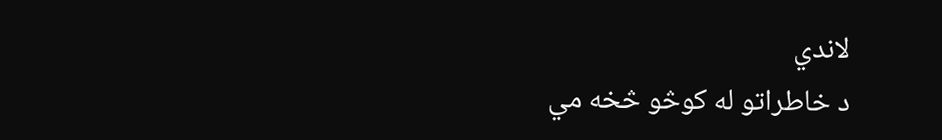لاندي
د خاطراتو له كوڅو څخه مي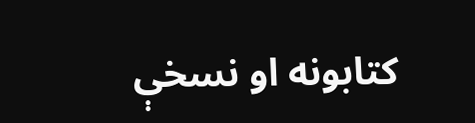کتابونه او نسخې